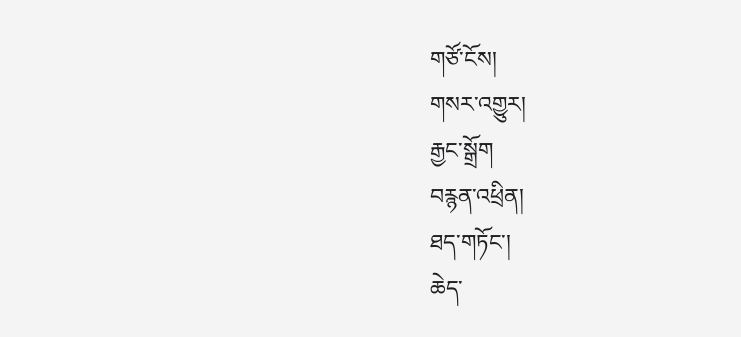གཙོ་ངོས།
གསར་འགྱུར།
རྒྱང་སྒྲོག
བརྙན་འཕྲིན།
ཐད་གཏོང་།
ཆེད་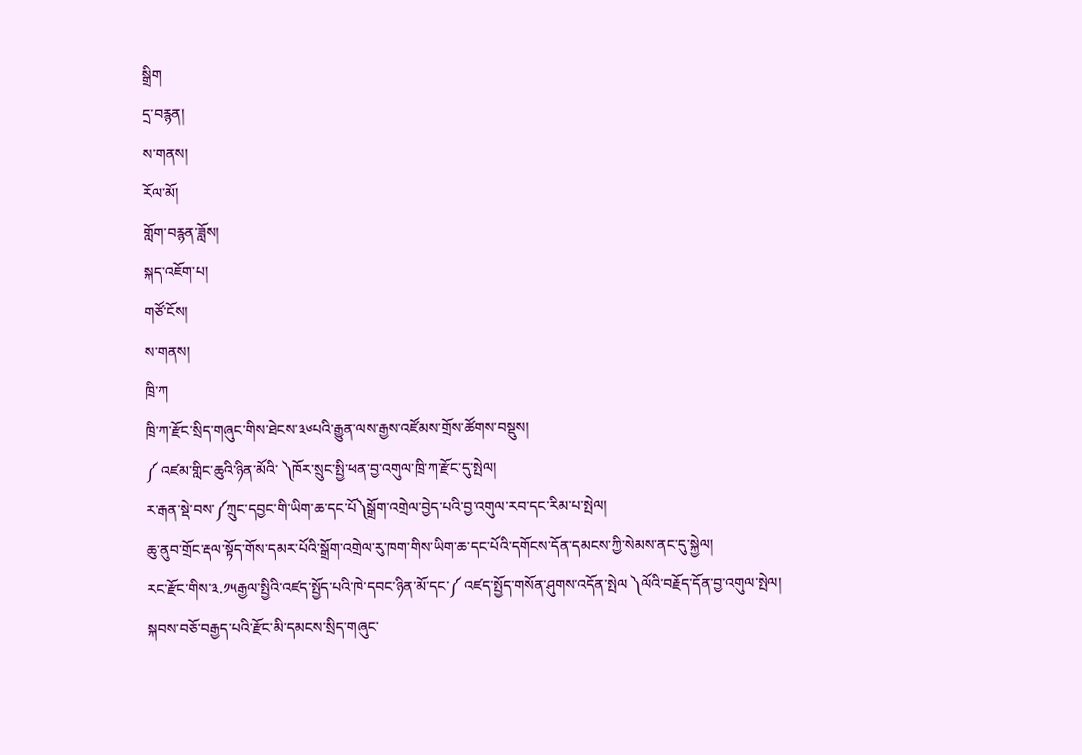སྒྲིག
དྲ་བརྙན།
ས་གནས།
རོལ་མོ།
གློག་བརྙན་ཟློས།
སྐད་འཇོག་པ།
གཙོ་ངོས།
ས་གནས།
ཁྲི་ཀ
ཁྲི་ཀ་རྫོང་སྲིད་གཞུང་གིས་ཐེངས་༣༦པའི་རྒྱུན་ལས་རྒྱས་འཛོམས་གྲོས་ཚོགས་བསྡུས།
༼ འཛམ་གླིང་ཆུའི་ཉིན་མོའི་ ༽ཁོར་སྲུང་སྤྱི་ཕན་བྱ་འགུལ་ཁྲི་ཀ་རྫོང་དུ་སྤེལ།
ར་རྒན་སྡེ་བས་༼ཀྲུང་དབྱང་གི་ཡིག་ཆ་དང་པོ༽སྒྲོག་འགྲེལ་བྱེད་པའི་བྱ་འགུལ་རབ་དང་རིམ་པ་སྤེལ།
ཆུ་ནུབ་གྲོང་རྡལ་སྟོད་གོས་དམར་པོའི་སྒྲོག་འགྲེལ་རུ་ཁག་གིས་ཡིག་ཆ་དང་པོའི་དགོངས་དོན་དམངས་ཀྱི་སེམས་ནང་དུ་སྐྱེལ།
རང་རྫོང་གིས་༣.༡༥རྒྱལ་སྤྱིའི་འཛད་སྤྱོད་པའི་ཁེ་དབང་ཉིན་མོ་དང་༼ འཛད་སྤྱོད་གསོན་ཤུགས་འདོན་སྤེལ ༽ལོའི་བརྗོད་དོན་བྱ་འགུལ་སྤེལ།
སྐབས་བཅོ་བརྒྱད་པའི་རྫོང་མི་དམངས་སྲིད་གཞུང་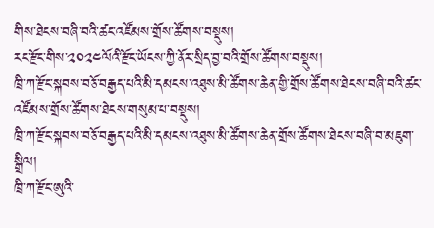གིས་ཐེངས་བཞི་བའི་ཚང་འཛོམས་གྲོས་ཚོགས་བསྡུས།
རང་རྫོང་གིས་༢༠༢༤ལོའི་རྫོང་ཡོངས་ཀྱི་ནོར་སྲིད་བྱ་བའི་གྲོས་ཚོགས་བསྡུས།
ཁྲི་ཀ་རྫོང་སྐབས་བཅོ་བརྒྱད་པའི་མི་དམངས་འཐུས་མི་ཚོགས་ཆེན་གྱི་གྲོས་ཚོགས་ཐེངས་བཞི་བའི་ཚང་འཛོམས་གྲོས་ཚོགས་ཐེངས་གསུམ་པ་བསྡུས།
ཁྲི་ཀ་རྫོང་སྐབས་བཅོ་བརྒྱད་པའི་མི་དམངས་འཐུས་མི་ཚོགས་ཆེན་གྲོས་ཚོགས་ཐེངས་བཞི་བ་མཇུག་སྒྲིལ།
ཁྲི་ཀ་རྫོང་ཨུའི་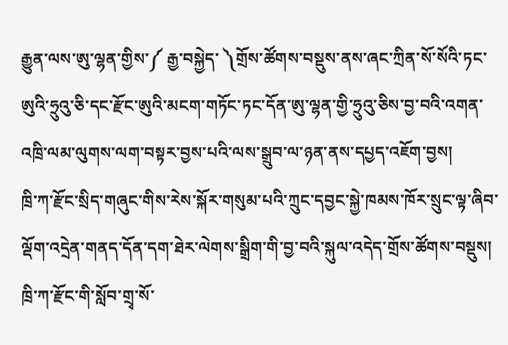རྒྱུན་ལས་ཨུ་ལྷན་གྱིས་༼ རྒྱ་བསྐྱེད་ ༽གྲོས་ཚོགས་བསྡུས་ནས་ཞང་ཀྲིན་སོ་སོའི་ཏང་ཨུའི་ཧྲུའུ་ཅི་དང་རྫོང་ཨུའི་མངག་གཏོང་ཏང་དོན་ཨུ་ལྷན་གྱི་ཧྲུའུ་ཅིས་བྱ་བའི་འགན་འཁྲི་ལམ་ལུགས་ལག་བསྟར་བྱས་པའི་ལས་སྒྲུབ་ལ་ཉན་ནས་དཔྱད་འཇོག་བྱས།
ཁྲི་ཀ་རྫོང་སྲིད་གཞུང་གིས་རེས་སྐོར་གསུམ་པའི་ཀྲུང་དབྱང་སྐྱེ་ཁམས་ཁོར་སྲུང་ལྟ་ཞིབ་ལྡོག་འདྲེན་གནད་དོན་དག་ཐེར་ལེགས་སྒྲིག་གི་བྱ་བའི་སྐུལ་འདེད་གྲོས་ཚོགས་བསྡུས།
ཁྲི་ཀ་རྫོང་གི་སློབ་གྲྭ་སོ་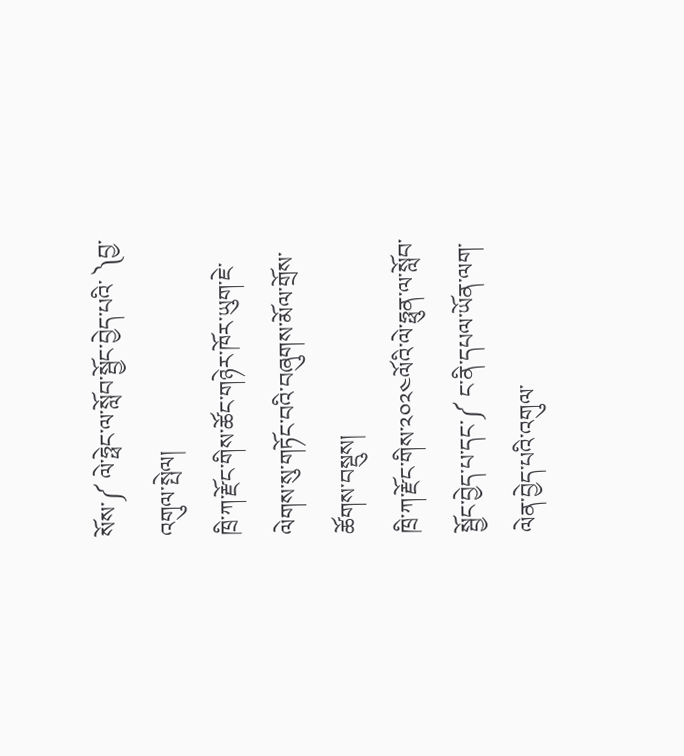སོས་༼ ལེ་ཧྥེང་ལ་སློབ་སྦྱོང་བྱེད་པའི་ ༽བྱ་འགུལ་སྤེལ།
ཁྲི་ཀ་རྫོང་གིས་ཚོང་གཉེར་ཁོར་ཡུག་ཇེ་ལེགས་སུ་གཏོང་བའི་བཞུགས་མོལ་གྲོས་ཚོགས་བསྡུས།
ཁྲི་ཀ་རྫོང་གིས་༢༠༢༤ལོའི་ལེ་ཧྥུན་ལ་སློབ་སྦྱོང་བྱེད་པ་དང་༼ ང་ནི་དཔལ་ཡོན་ལག་ལེན་བྱེད་པའི་འགུལ་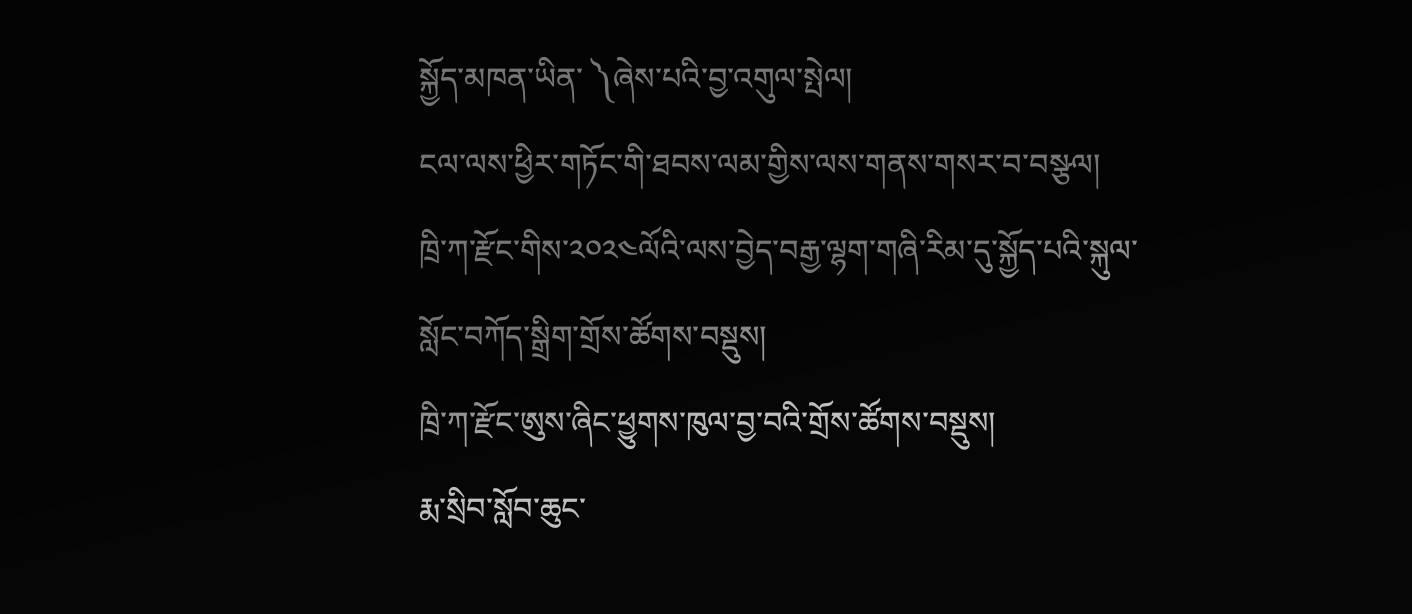སྐྱོད་མཁན་ཡིན་ ༽ཞེས་པའི་བྱ་འགུལ་སྤེལ།
ངལ་ལས་ཕྱིར་གཏོང་གི་ཐབས་ལམ་གྱིས་ལས་གནས་གསར་བ་བསྩལ།
ཁྲི་ཀ་རྫོང་གིས་༢༠༢༤ལོའི་ལས་བྱེད་བརྒྱ་ལྷག་གཞི་རིམ་དུ་སྐྱོད་པའི་སྐུལ་སློང་བཀོད་སྒྲིག་གྲོས་ཚོགས་བསྡུས།
ཁྲི་ཀ་རྫོང་ཨུས་ཞིང་ཕྱུགས་ཁུལ་བྱ་བའི་གྲོས་ཚོགས་བསྡུས།
རྨ་སྲིབ་སློབ་ཆུང་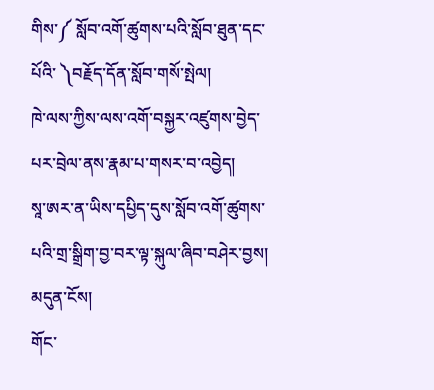གིས་༼ སློབ་འགོ་ཚུགས་པའི་སློབ་ཐུན་དང་པོའི་ ༽བརྗོད་དོན་སློབ་གསོ་སྤེལ།
ཁེ་ལས་ཀྱིས་ལས་འགོ་བསྐྱར་འཛུགས་བྱེད་པར་བྲེལ་ནས་རྣམ་པ་གསར་བ་འབྱེད།
སཱ་ཨར་ན་ཡིས་དཔྱིད་དུས་སློབ་འགོ་ཚུགས་པའི་གྲ་སྒྲིག་བྱ་བར་ལྟ་སྐུལ་ཞིབ་བཤེར་བྱས།
མདུན་ངོས།
གོང་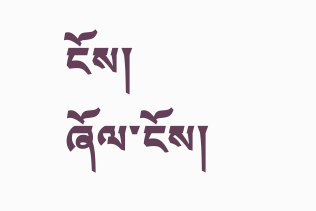ངོས།
ཞོལ་ངོས།